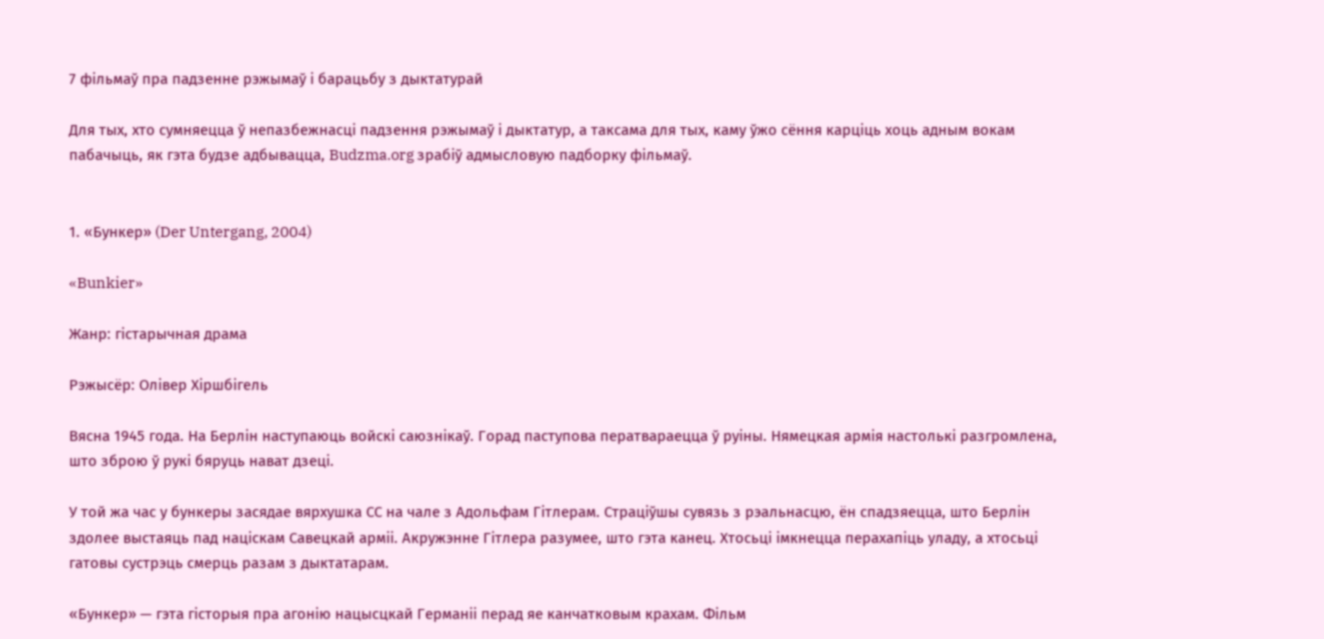7 фільмаў пра падзенне рэжымаў і барацьбу з дыктатурай

Для тых, хто сумняецца ў непазбежнасці падзення рэжымаў і дыктатур, а таксама для тых, каму ўжо сёння карціць хоць адным вокам пабачыць, як гэта будзе адбывацца, Budzma.org зрабіў адмысловую падборку фільмаў.


1. «Бункер» (Der Untergang, 2004)

«Bunkier»

Жанр: гістарычная драма

Рэжысёр: Олівер Хіршбігель

Вясна 1945 года. На Берлін наступаюць войскі саюзнікаў. Горад паступова ператвараецца ў руіны. Нямецкая армія настолькі разгромлена, што зброю ў рукі бяруць нават дзеці.

У той жа час у бункеры засядае вярхушка СС на чале з Адольфам Гітлерам. Страціўшы сувязь з рэальнасцю, ён спадзяецца, што Берлін здолее выстаяць пад націскам Савецкай арміі. Акружэнне Гітлера разумее, што гэта канец. Хтосьці імкнецца перахапіць уладу, а хтосьці гатовы сустрэць смерць разам з дыктатарам.

«Бункер» — гэта гісторыя пра агонію нацысцкай Германіі перад яе канчатковым крахам. Фільм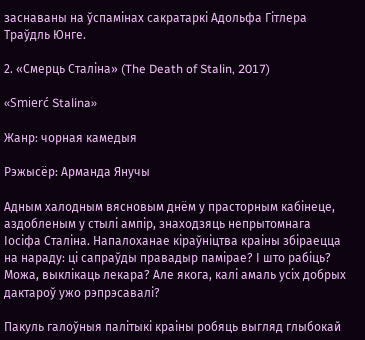заснаваны на ўспамінах сакратаркі Адольфа Гітлера Траўдль Юнге.

2. «Смерць Сталіна» (The Death of Stalin, 2017)

«Smierć Stalina»

Жанр: чорная камедыя

Рэжысёр: Арманда Янучы

Адным халодным вясновым днём у прасторным кабінеце, аздобленым у стылі ампір, знаходзяць непрытомнага Іосіфа Сталіна. Напалоханае кіраўніцтва краіны збіраецца на нараду: ці сапраўды правадыр памірае? І што рабіць? Можа, выклікаць лекара? Але якога, калі амаль усіх добрых дактароў ужо рэпрэсавалі?

Пакуль галоўныя палітыкі краіны робяць выгляд глыбокай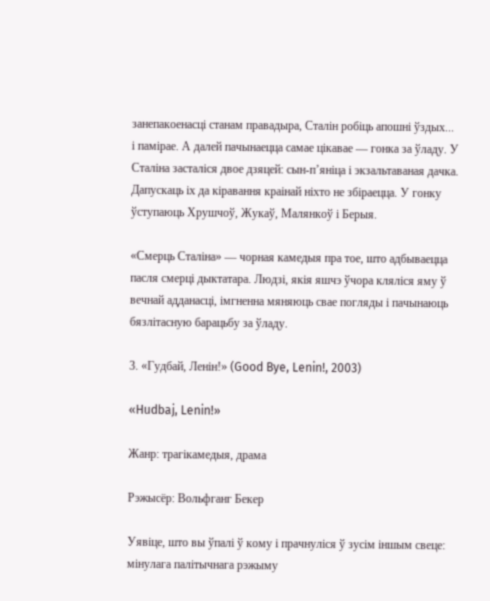занепакоенасці станам правадыра, Сталін робіць апошні ўздых... і памірае. А далей пачынаецца самае цікавае — гонка за ўладу. У Сталіна засталіся двое дзяцей: сын-п’яніца і экзальтаваная дачка. Дапускаць іх да кіравання краінай ніхто не збіраецца. У гонку ўступаюць Хрушчоў, Жукаў, Малянкоў і Берыя.

«Смерць Сталіна» — чорная камедыя пра тое, што адбываецца пасля смерці дыктатара. Людзі, якія яшчэ ўчора кляліся яму ў вечнай адданасці, імгненна мяняюць свае погляды і пачынаюць бязлітасную барацьбу за ўладу.

3. «Гудбай, Ленін!» (Good Bye, Lenin!, 2003)

«Hudbaj, Lenin!»

Жанр: трагікамедыя, драма

Рэжысёр: Вольфганг Бекер

Уявіце, што вы ўпалі ў кому і прачнуліся ў зусім іншым свеце: мінулага палітычнага рэжыму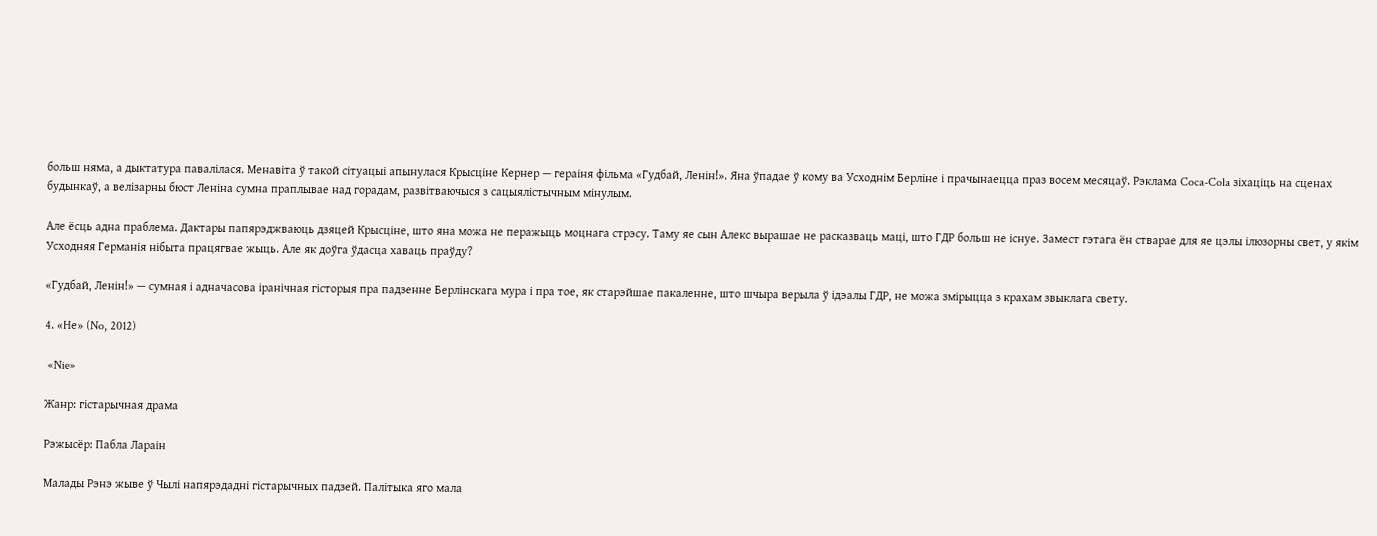больш няма, а дыктатура павалілася. Менавіта ў такой сітуацыі апынулася Крысціне Кернер — гераіня фільма «Гудбай, Ленін!». Яна ўпадае ў кому ва Усходнім Берліне і прачынаецца праз восем месяцаў. Рэклама Coca-Cola зіхаціць на сценах будынкаў, а велізарны бюст Леніна сумна праплывае над горадам, развітваючыся з сацыялістычным мінулым.

Але ёсць адна праблема. Дактары папярэджваюць дзяцей Крысціне, што яна можа не перажыць моцнага стрэсу. Таму яе сын Алекс вырашае не расказваць маці, што ГДР больш не існуе. Замест гэтага ён стварае для яе цэлы ілюзорны свет, у якім Усходняя Германія нібыта працягвае жыць. Але як доўга ўдасца хаваць праўду?

«Гудбай, Ленін!» — сумная і адначасова іранічная гісторыя пра падзенне Берлінскага мура і пра тое, як старэйшае пакаленне, што шчыра верыла ў ідэалы ГДР, не можа змірыцца з крахам звыклага свету.

4. «Не» (No, 2012)

 «Nie»

Жанр: гістарычная драма

Рэжысёр: Пабла Лараін

Малады Рэнэ жыве ў Чылі напярэдадні гістарычных падзей. Палітыка яго мала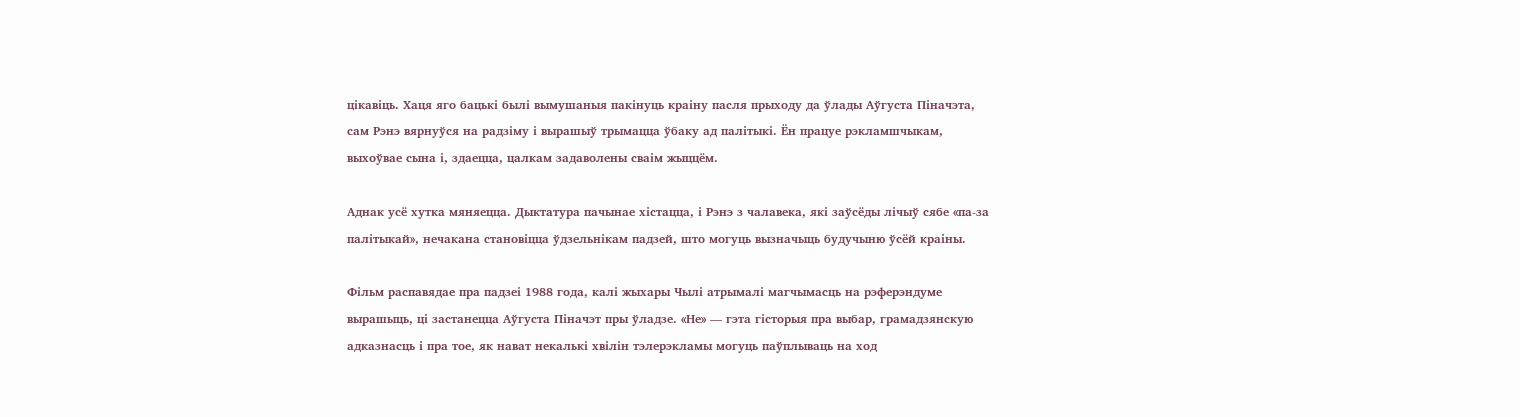цікавіць. Хаця яго бацькі былі вымушаныя пакінуць краіну пасля прыходу да ўлады Аўгуста Піначэта, сам Рэнэ вярнуўся на радзіму і вырашыў трымацца ўбаку ад палітыкі. Ён працуе рэкламшчыкам, выхоўвае сына і, здаецца, цалкам задаволены сваім жыццём.

Аднак усё хутка мяняецца. Дыктатура пачынае хістацца, і Рэнэ з чалавека, які заўсёды лічыў сябе «па-за палітыкай», нечакана становіцца ўдзельнікам падзей, што могуць вызначыць будучыню ўсёй краіны.

Фільм распавядае пра падзеі 1988 года, калі жыхары Чылі атрымалі магчымасць на рэферэндуме вырашыць, ці застанецца Аўгуста Піначэт пры ўладзе. «Не» — гэта гісторыя пра выбар, грамадзянскую адказнасць і пра тое, як нават некалькі хвілін тэлерэкламы могуць паўплываць на ход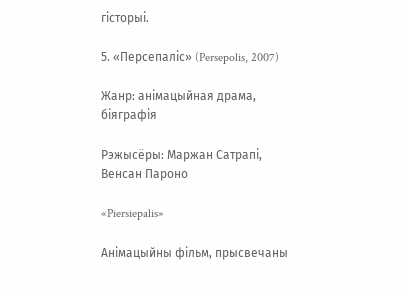гісторыі.

5. «Персепаліс» (Persepolis, 2007)

Жанр: анімацыйная драма, біяграфія

Рэжысёры: Маржан Сатрапі, Венсан Пароно

«Piersiepalis»

Анімацыйны фільм, прысвечаны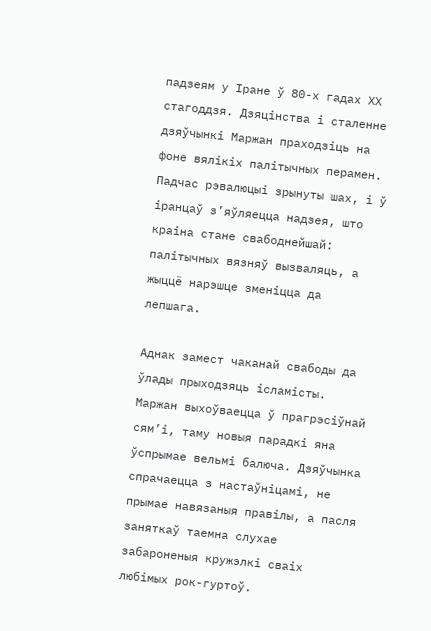падзеям у Іране ў 80-х гадах ХХ стагоддзя. Дзяцінства і сталенне дзяўчынкі Маржан праходзіць на фоне вялікіх палітычных перамен. Падчас рэвалюцыі зрынуты шах, і ў іранцаў з’яўляецца надзея, што краіна стане свабоднейшай: палітычных вязняў вызваляць, а жыццё нарэшце зменіцца да лепшага.

Аднак замест чаканай свабоды да ўлады прыходзяць ісламісты. Маржан выхоўваецца ў прагрэсіўнай сям’і, таму новыя парадкі яна ўспрымае вельмі балюча. Дзяўчынка спрачаецца з настаўніцамі, не прымае навязаныя правілы, а пасля заняткаў таемна слухае забароненыя кружэлкі сваіх любімых рок-гуртоў.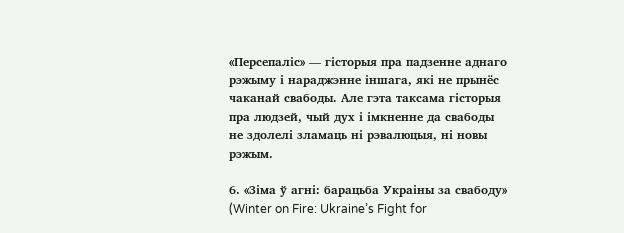«Персепаліс» — гісторыя пра падзенне аднаго рэжыму і нараджэнне іншага, які не прынёс чаканай свабоды. Але гэта таксама гісторыя пра людзей, чый дух і імкненне да свабоды не здолелі зламаць ні рэвалюцыя, ні новы рэжым.

6. «Зіма ў агні: барацьба Украіны за свабоду» (Winter on Fire: Ukraine’s Fight for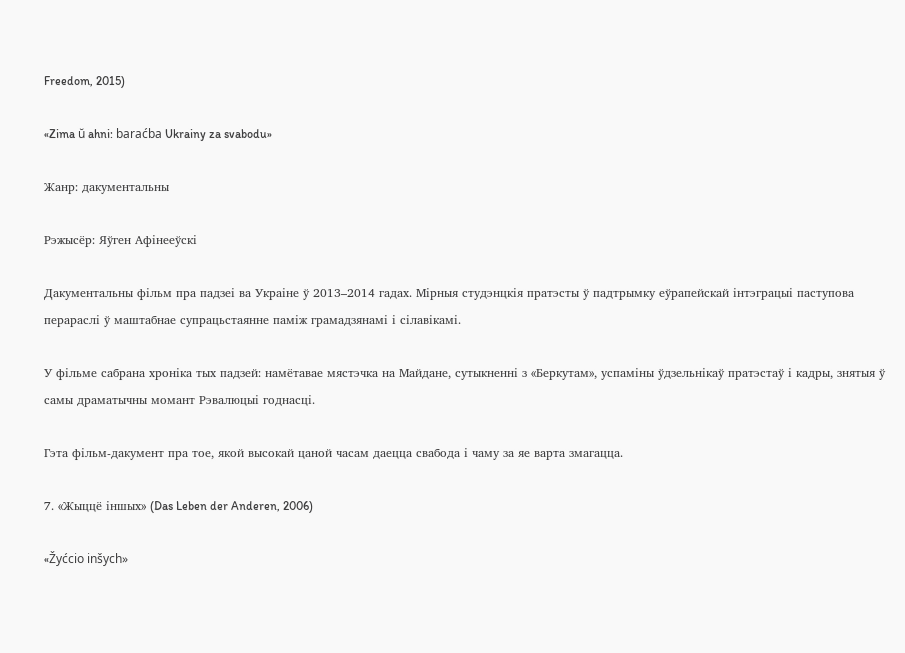Freedom, 2015)

«Zima ŭ ahni: baraćba Ukrainy za svabodu»

Жанр: дакументальны

Рэжысёр: Яўген Афінееўскі

Дакументальны фільм пра падзеі ва Украіне ў 2013–2014 гадах. Мірныя студэнцкія пратэсты ў падтрымку еўрапейскай інтэграцыі паступова перараслі ў маштабнае супрацьстаянне паміж грамадзянамі і сілавікамі.

У фільме сабрана хроніка тых падзей: намётавае мястэчка на Майдане, сутыкненні з «Беркутам», успаміны ўдзельнікаў пратэстаў і кадры, знятыя ў самы драматычны момант Рэвалюцыі годнасці.

Гэта фільм-дакумент пра тое, якой высокай цаной часам даецца свабода і чаму за яе варта змагацца.

7. «Жыццё іншых» (Das Leben der Anderen, 2006)

«Žyćcio inšych»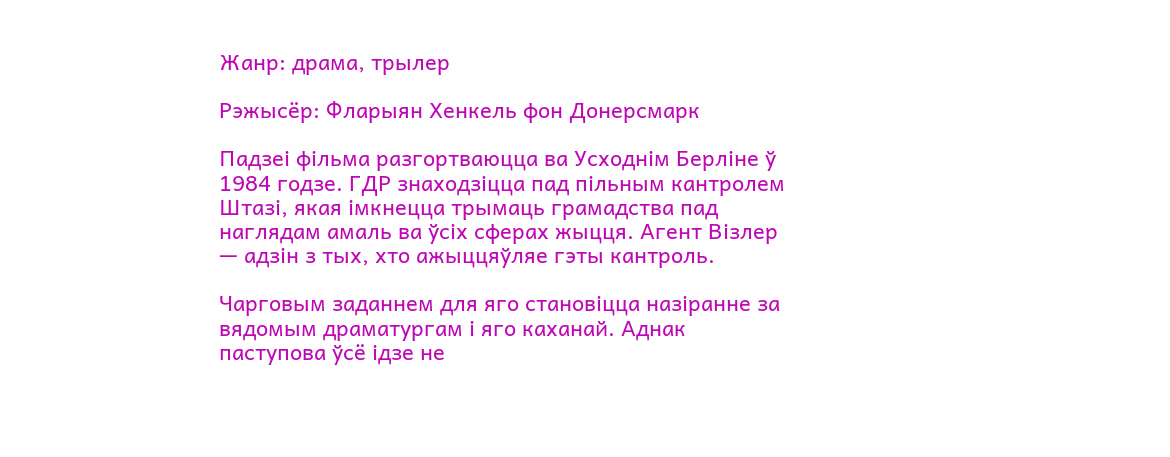Жанр: драма, трылер

Рэжысёр: Фларыян Хенкель фон Донерсмарк

Падзеі фільма разгортваюцца ва Усходнім Берліне ў 1984 годзе. ГДР знаходзіцца пад пільным кантролем Штазі, якая імкнецца трымаць грамадства пад наглядам амаль ва ўсіх сферах жыцця. Агент Візлер — адзін з тых, хто ажыццяўляе гэты кантроль.

Чарговым заданнем для яго становіцца назіранне за вядомым драматургам і яго каханай. Аднак паступова ўсё ідзе не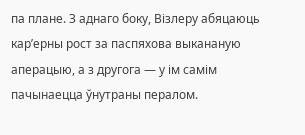па плане. З аднаго боку, Візлеру абяцаюць кар’ерны рост за паспяхова выкананую аперацыю, а з другога — у ім самім пачынаецца ўнутраны пералом.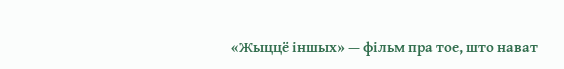«Жыццё іншых» — фільм пра тое, што нават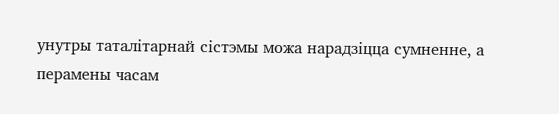унутры таталітарнай сістэмы можа нарадзіцца сумненне, а перамены часам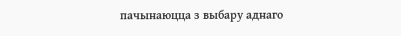пачынаюцца з выбару аднаго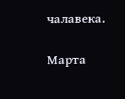чалавека.

Марта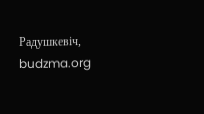Радушкевіч, budzma.org